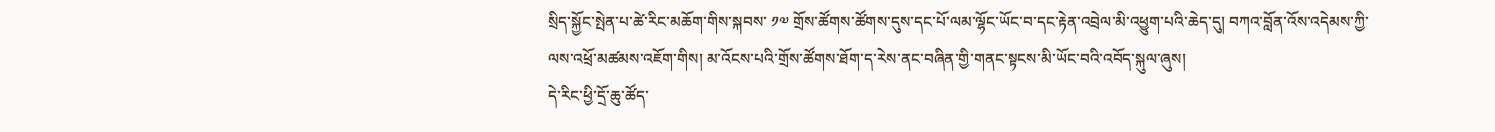སྲིད་སྐྱོང་སྤེན་པ་ཚེ་རིང་མཆོག་གིས་སྐབས་ ༡༧ གྲོས་ཚོགས་ཚོགས་དུས་དང་པོ་ལམ་ལྷོང་ཡོང་བ་དང་རྟེན་འབྲེལ་མི་འཕྱུག་པའི་ཆེད་དུ། བཀའ་བློན་འོས་འདེམས་ཀྱི་ལས་འཕྲོ་མཚམས་འཇོག་གིས། མ་འོངས་པའི་གྲོས་ཚོགས་ཐོག་ད་རེས་ནང་བཞིན་གྱི་གནང་སྟངས་མི་ཡོང་བའི་འབོད་སྐུལ་ཞུས།
དེ་རིང་ཕྱི་དྲོ་ཆུ་ཚོད་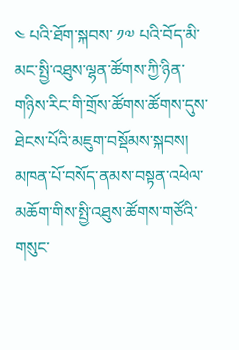༤ པའི་ཐོག་སྐབས་ ༡༧ པའི་བོད་མི་མང་སྤྱི་འཐུས་ལྷན་ཚོགས་ཀྱི་ཉིན་གཉིས་རིང་གི་གྲོས་ཚོགས་ཚོགས་དུས་ཐེངས་པོའི་མཇུག་བསྡོམས་སྐབས། མཁན་པོ་བསོད་ནམས་བསྟན་འཕེལ་མཆོག་གིས་སྤྱི་འཐུས་ཚོགས་གཙོའི་གསུང་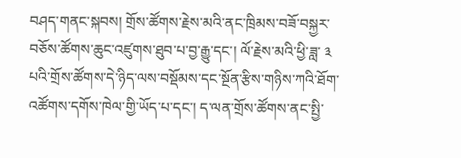བཤད་གནང་སྐབས། གྲོས་ཚོགས་རྗེས་མའི་ནང་ཁྲིམས་བཟོ་བསྐྱར་བཅོས་ཚོགས་ཆུང་འཛུགས་ཐུབ་པ་བྱ་རྒྱུ་དང་། ལོ་རྗེས་མའི་ཕྱི་ཟླ་ ༣ པའི་གྲོས་ཚོགས་དེ་ཉིད་ལས་བསྡོམས་དང་སྔོན་རྩིས་གཉིས་ཀའི་ཐོག་འཚོགས་དགོས་ཁེལ་གྱི་ཡོད་པ་དང་། ད་ལན་གྲོས་ཚོགས་ནང་སྤྱི་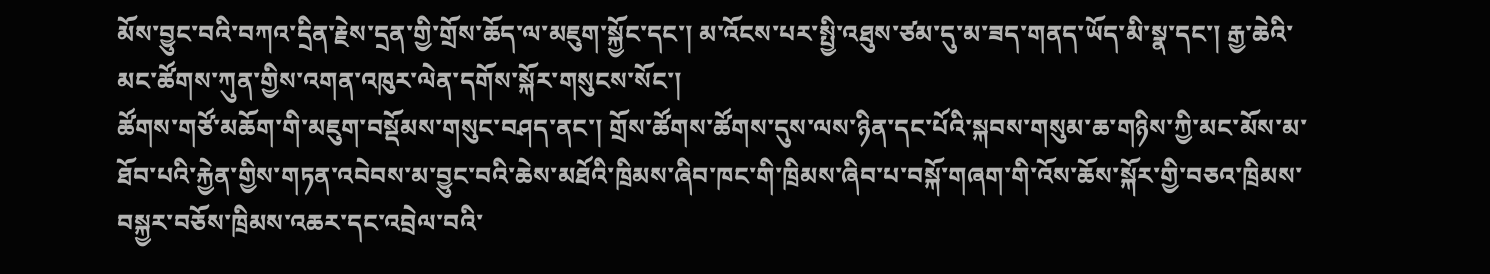མོས་བྱུང་བའི་བཀའ་དྲིན་རྗེས་དྲན་གྱི་གྲོས་ཆོད་ལ་མཇུག་སྐྱོང་དང་། མ་འོངས་པར་སྤྱི་འཐུས་ཙམ་དུ་མ་ཟད་གནད་ཡོད་མི་སྣ་དང་། རྒྱ་ཆེའི་མང་ཚོགས་ཀུན་གྱིས་འགན་འཁུར་ལེན་དགོས་སྐོར་གསུངས་སོང་།
ཚོགས་གཙོ་མཆོག་གི་མཇུག་བསྡོམས་གསུང་བཤད་ནང་། གྲོས་ཚོགས་ཚོགས་དུས་ལས་ཉིན་དང་པོའི་སྐབས་གསུམ་ཆ་གཉིས་ཀྱི་མང་མོས་མ་ཐོབ་པའི་རྐྱེན་གྱིས་གཏན་འབེབས་མ་བྱུང་བའི་ཆེས་མཐོའི་ཁྲིམས་ཞིབ་ཁང་གི་ཁྲིམས་ཞིབ་པ་བསྐོ་གཞག་གི་འོས་ཆོས་སྐོར་གྱི་བཅའ་ཁྲིམས་བསྐྱར་བཅོས་ཁྲིམས་འཆར་དང་འབྲེལ་བའི་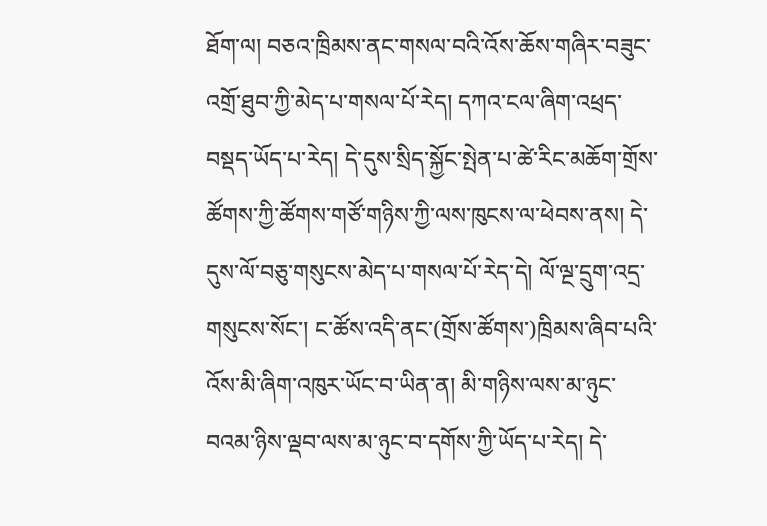ཐོག་ལ། བཅའ་ཁྲིམས་ནང་གསལ་བའི་འོས་ཆོས་གཞིར་བཟུང་འགྲོ་ཐུབ་ཀྱི་མེད་པ་གསལ་པོ་རེད། དཀའ་ངལ་ཞིག་འཕྲད་བསྡད་ཡོད་པ་རེད། དེ་དུས་སྲིད་སྐྱོང་སྤེན་པ་ཚེ་རིང་མཆོག་གྲོས་ཚོགས་ཀྱི་ཚོགས་གཙོ་གཉིས་ཀྱི་ལས་ཁུངས་ལ་ཕེབས་ནས། དེ་དུས་ལོ་བཅུ་གསུངས་མེད་པ་གསལ་པོ་རེད་དེ། ལོ་ལྔ་དྲུག་འདྲ་གསུངས་སོང་། ང་ཚོས་འདི་ནང་(གྲོས་ཚོགས་)ཁྲིམས་ཞིབ་པའི་འོས་མི་ཞིག་འཁུར་ཡོང་བ་ཡིན་ན། མི་གཉིས་ལས་མ་ཉུང་བའམ་ཉིས་ལྡབ་ལས་མ་ཉུང་བ་དགོས་ཀྱི་ཡོད་པ་རེད། དེ་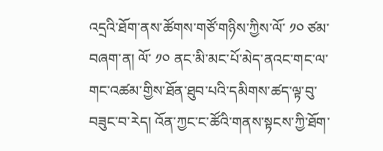འདྲའི་ཐོག་ནས་ཚོགས་གཙོ་གཉིས་ཀྱིས་ལོ་ ༡༠ ཙམ་བཞག་ན། ལོ་ ༡༠ ནང་མི་མང་པོ་མེད་ནའང་གང་ལ་གང་འཚམ་གྱིས་ཐོན་ཐུབ་པའི་དམིགས་ཚད་ལྟ་བུ་བཟུང་བ་རེད། འོན་ཀྱང་ང་ཚོའི་གནས་སྟངས་ཀྱི་ཐོག་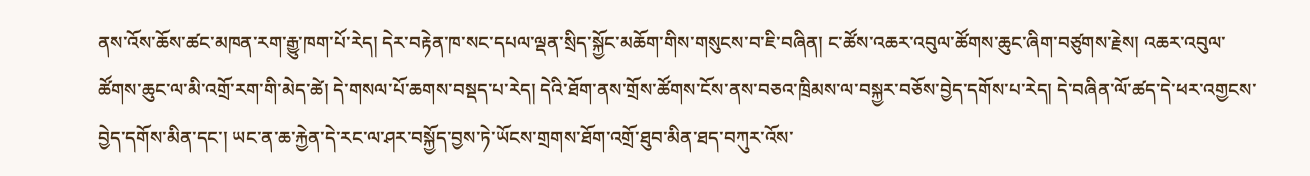ནས་འོས་ཆོས་ཚང་མཁན་རག་རྒྱུ་ཁག་པོ་རེད། དེར་བརྟེན་ཁ་སང་དཔལ་ལྡན་སྲིད་སྐྱོང་མཆོག་གིས་གསུངས་བ་ཇི་བཞིན། ང་ཚོས་འཆར་འབུལ་ཚོགས་ཆུང་ཞིག་བཙུགས་རྗེས། འཆར་འབུལ་ཚོགས་ཆུང་ལ་མི་འགྲོ་རག་གི་མེད་ཚེ། དེ་གསལ་པོ་ཆགས་བསྡད་པ་རེད། དེའི་ཐོག་ནས་གྲོས་ཚོགས་ངོས་ནས་བཅའ་ཁྲིམས་ལ་བསྐྱར་བཅོས་བྱེད་དགོས་པ་རེད། དེ་བཞིན་ལོ་ཚད་དེ་ཕར་འགྱངས་བྱེད་དགོས་མིན་དང་། ཡང་ན་ཆ་རྐྱེན་དེ་རང་ལ་ཤར་བསྐྱོད་བྱས་ཏེ་ཡོངས་གྲགས་ཐོག་འགྲོ་ཐུབ་མིན་ཐད་བཀུར་འོས་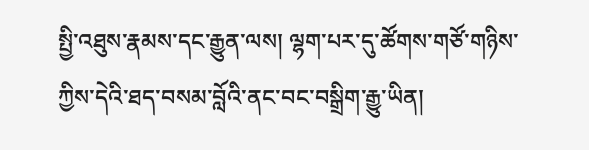སྤྱི་འཐུས་རྣམས་དང་རྒྱུན་ལས། ལྷག་པར་དུ་ཚོགས་གཙོ་གཉིས་ཀྱིས་དེའི་ཐད་བསམ་བློའི་ནང་བང་བསྒྲིག་རྒྱུ་ཡིན།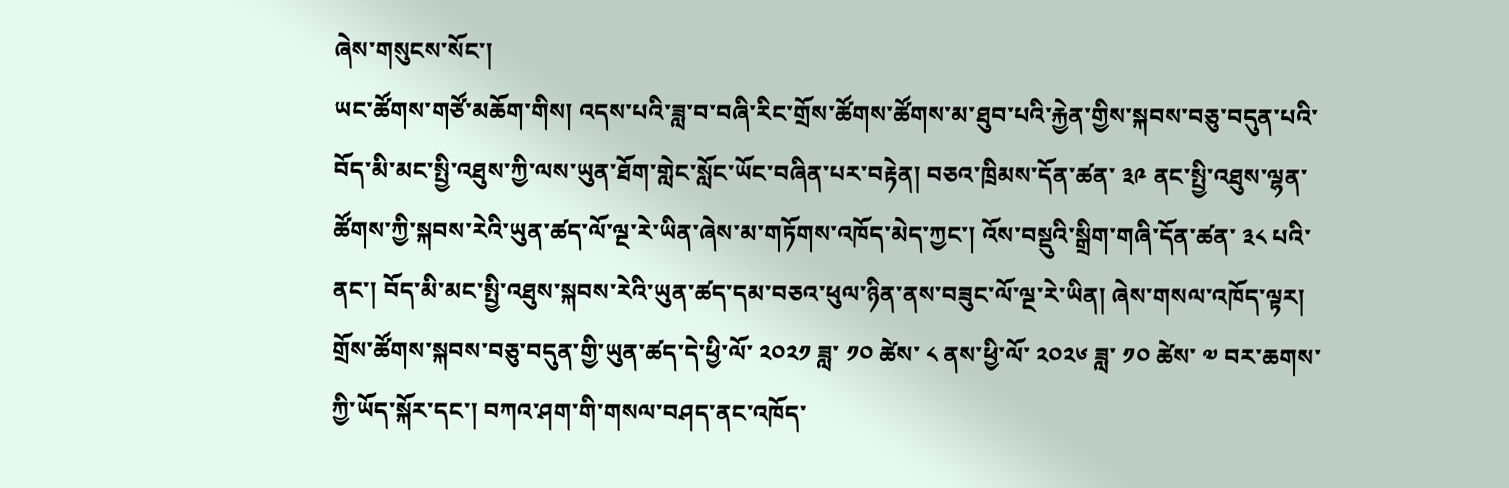ཞེས་གསུངས་སོང་།
ཡང་ཚོགས་གཙོ་མཆོག་གིས། འདས་པའི་ཟླ་བ་བཞི་རིང་གྲོས་ཚོགས་ཚོགས་མ་ཐུབ་པའི་རྐྱེན་གྱིས་སྐབས་བཅུ་བདུན་པའི་བོད་མི་མང་སྤྱི་འཐུས་ཀྱི་ལས་ཡུན་ཐོག་གླེང་སློང་ཡོང་བཞིན་པར་བརྟེན། བཅའ་ཁྲིམས་དོན་ཚན་ ༣༩ ནང་སྤྱི་འཐུས་ལྷན་ཚོགས་ཀྱི་སྐབས་རེའི་ཡུན་ཚད་ལོ་ལྔ་རེ་ཡིན་ཞེས་མ་གཏོགས་འཁོད་མེད་ཀྱང་། འོས་བསྡུའི་སྒྲིག་གཞི་དོན་ཚན་ ༣༨ པའི་ནང་། བོད་མི་མང་སྤྱི་འཐུས་སྐབས་རེའི་ཡུན་ཚད་དམ་བཅའ་ཕུལ་ཉིན་ནས་བཟུང་ལོ་ལྔ་རེ་ཡིན། ཞེས་གསལ་འཁོད་ལྟར། གྲོས་ཚོགས་སྐབས་བཅུ་བདུན་གྱི་ཡུན་ཚད་དེ་ཕྱི་ལོ་ ༢༠༢༡ ཟླ་ ༡༠ ཚེས་ ༨ ནས་ཕྱི་ལོ་ ༢༠༢༦ ཟླ་ ༡༠ ཚེས་ ༧ བར་ཆགས་ཀྱི་ཡོད་སྐོར་དང་། བཀའ་ཤག་གི་གསལ་བཤད་ནང་འཁོད་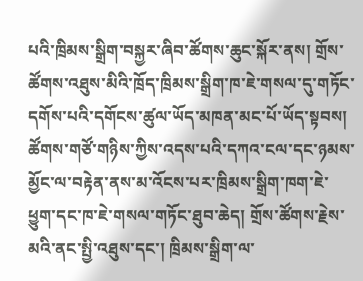པའི་ཁྲིམས་སྒྲིག་བསྐྱར་ཞིབ་ཚོགས་ཆུང་སྐོར་ནས། གྲོས་ཚོགས་འཐུས་མིའི་ཁྲོད་ཁྲིམས་སྒྲིག་ཁ་ཇེ་གསལ་དུ་གཏོང་དགོས་པའི་དགོངས་ཚུལ་ཡོད་མཁན་མང་པོ་ཡོད་སྟབས། ཚོགས་གཙོ་གཉིས་ཀྱིས་འདས་པའི་དཀའ་ངལ་དང་ཉམས་མྱོང་ལ་བརྟེན་ནས་མ་འོངས་པར་ཁྲིམས་སྒྲིག་ཁག་ཇེ་ཕྱུག་དང་ཁ་ཇེ་གསལ་གཏོང་ཐུབ་ཆེད། གྲོས་ཚོགས་རྗེས་མའི་ནང་སྤྱི་འཐུས་དང་། ཁྲིམས་སྒྲིག་ལ་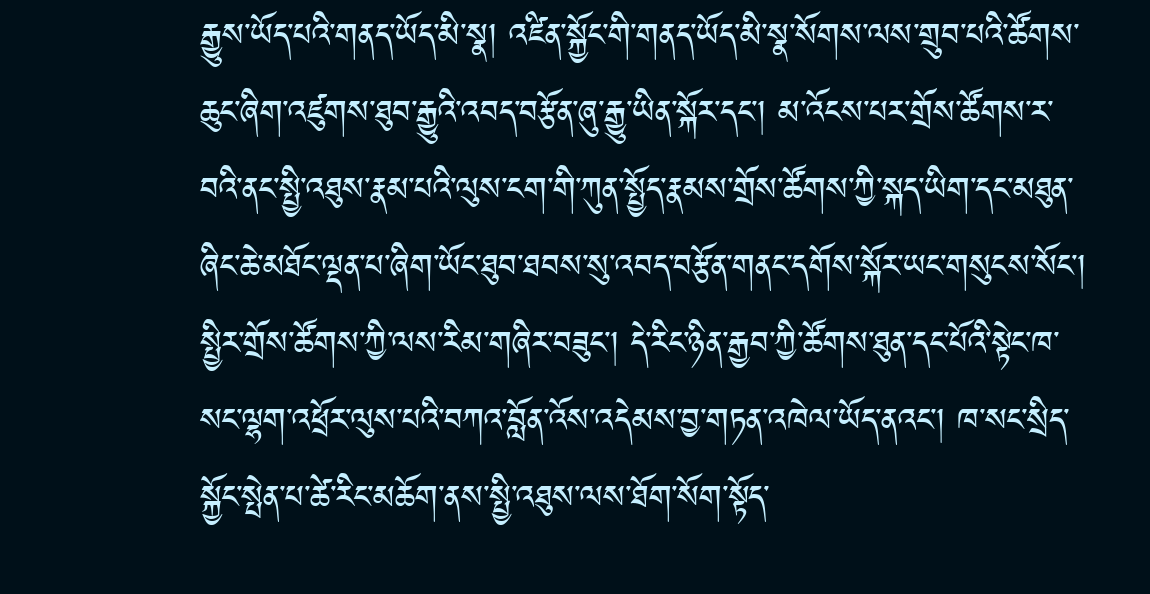རྒྱུས་ཡོད་པའི་གནད་ཡོད་མི་སྣ། འཛིན་སྐྱོང་གི་གནད་ཡོད་མི་སྣ་སོགས་ལས་གྲུབ་པའི་ཚོགས་ཆུང་ཞིག་འཛུགས་ཐུབ་རྒྱུའི་འབད་བརྩོན་ཞུ་རྒྱུ་ཡིན་སྐོར་དང་། མ་འོངས་པར་གྲོས་ཚོགས་ར་བའི་ནང་སྤྱི་འཐུས་རྣམ་པའི་ལུས་ངག་གི་ཀུན་སྤྱོད་རྣམས་གྲོས་ཚོགས་ཀྱི་སྐད་ཡིག་དང་མཐུན་ཞིང་ཆེ་མཐོང་ལྡན་པ་ཞིག་ཡོང་ཐུབ་ཐབས་སུ་འབད་བརྩོན་གནང་དགོས་སྐོར་ཡང་གསུངས་སོང་།
སྤྱིར་གྲོས་ཚོགས་ཀྱི་ལས་རིམ་གཞིར་བཟུང་། དེ་རིང་ཉིན་རྒྱབ་ཀྱི་ཚོགས་ཐུན་དང་པོའི་སྟེང་ཁ་སང་ལྷག་འཕྲོར་ལུས་པའི་བཀའ་བློན་འོས་འདེམས་བྱ་གཏན་འཁེལ་ཡོད་ནའང་། ཁ་སང་སྲིད་སྐྱོང་སྤེན་པ་ཚེ་རིང་མཆོག་ནས་སྤྱི་འཐུས་ལས་ཐོག་སོག་སྟོད་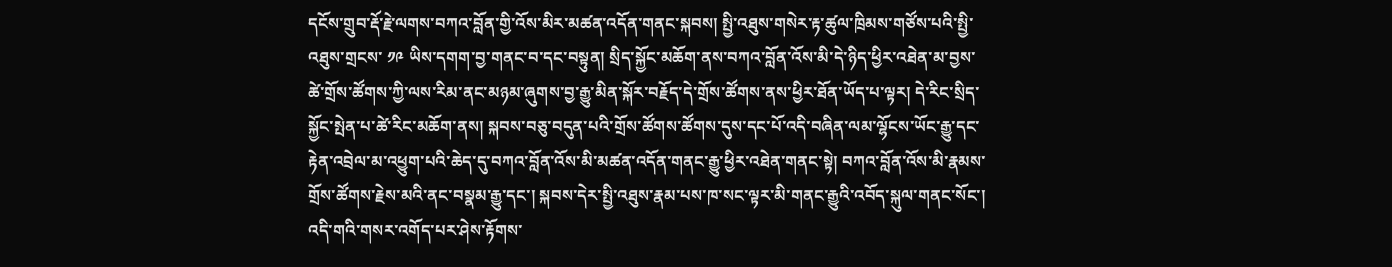དངོས་གྲུབ་རྡོ་རྗེ་ལགས་བཀའ་བློན་གྱི་འོས་མིར་མཚན་འདོན་གནང་སྐབས། སྤྱི་འཐུས་གསེར་རྟ་ཚུལ་ཁྲིམས་གཙོས་པའི་སྤྱི་འཐུས་གྲངས་ ༡༩ ཡིས་དགག་བྱ་གནང་བ་དང་བསྟུན། སྲིད་སྐྱོང་མཆོག་ནས་བཀའ་བློན་འོས་མི་དེ་ཉིད་ཕྱིར་འཐེན་མ་བྱས་ཚེ་གྲོས་ཚོགས་ཀྱི་ལས་རིམ་ནང་མཉམ་ཞུགས་བྱ་རྒྱུ་མིན་སྐོར་བརྗོད་དེ་གྲོས་ཚོགས་ནས་ཕྱིར་ཐོན་ཡོད་པ་ལྟར། དེ་རིང་སྲིད་སྐྱོང་སྤེན་པ་ཚེ་རིང་མཆོག་ནས། སྐབས་བཅུ་བདུན་པའི་གྲོས་ཚོགས་ཚོགས་དུས་དང་པོ་འདི་བཞིན་ལམ་ལྷོངས་ཡོང་རྒྱུ་དང་རྟེན་འབྲེལ་མ་འཕྱུག་པའི་ཆེད་དུ་བཀའ་བློན་འོས་མི་མཚན་འདོན་གནང་རྒྱུ་ཕྱིར་འཐེན་གནང་སྟེ། བཀའ་བློན་འོས་མི་རྣམས་གྲོས་ཚོགས་རྗེས་མའི་ནང་བསྣམ་རྒྱུ་དང་། སྐབས་དེར་སྤྱི་འཐུས་རྣམ་པས་ཁ་སང་ལྟར་མི་གནང་རྒྱུའི་འབོད་སྐུལ་གནང་སོང་། འདི་གའི་གསར་འགོད་པར་ཤེས་རྟོགས་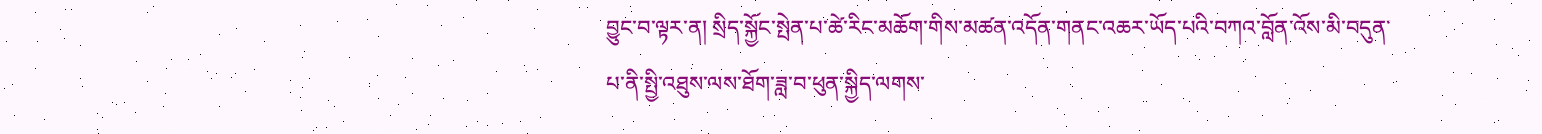བྱུང་བ་ལྟར་ན། སྲིད་སྐྱོང་སྤེན་པ་ཚེ་རིང་མཆོག་གིས་མཚན་འདོན་གནང་འཆར་ཡོད་པའི་བཀའ་བློན་འོས་མི་བདུན་པ་ནི་སྤྱི་འཐུས་ལས་ཐོག་ཟླ་བ་ཕུན་སྐྱིད་ལགས་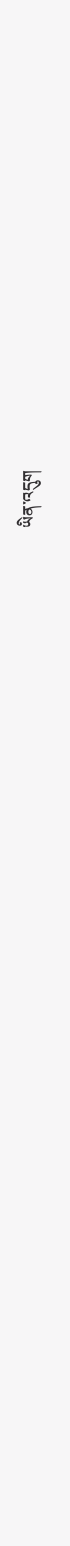ཡིན་འདུག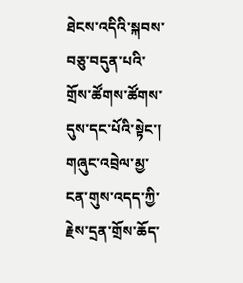ཐེངས་འདིའི་སྐབས་བཅུ་བདུན་པའི་གྲོས་ཚོགས་ཚོགས་དུས་དང་པོའི་སྟེང་། གཞུང་འབྲེལ་མྱ་ངན་གུས་འདད་ཀྱི་རྗེས་དྲན་གྲོས་ཆོད་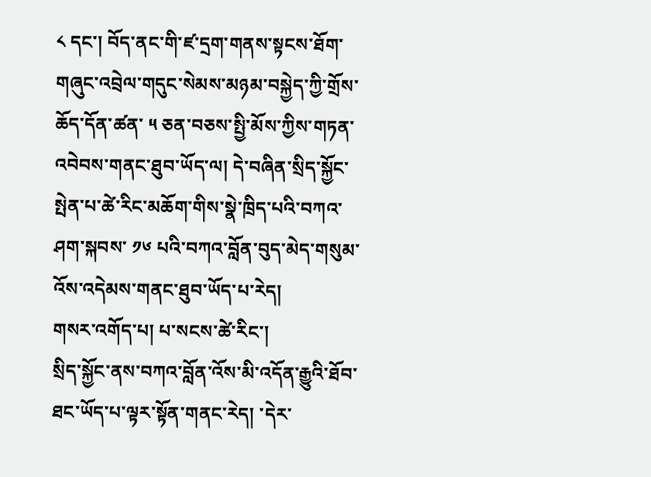༨ དང་། བོད་ནང་གི་ཛ་དྲག་གནས་སྟངས་ཐོག་གཞུང་འབྲེལ་གདུང་སེམས་མཉམ་བསྐྱེད་ཀྱི་གྲོས་ཆོད་དོན་ཚན་ ༥ ཅན་བཅས་སྤྱི་མོས་ཀྱིས་གཏན་འབེབས་གནང་ཐུབ་ཡོད་ལ། དེ་བཞིན་སྲིད་སྐྱོང་སྤེན་པ་ཚེ་རིང་མཆོག་གིས་སྣེ་ཁྲིད་པའི་བཀའ་ཤག་སྐབས་ ༡༦ པའི་བཀའ་བློན་བུད་མེད་གསུམ་འོས་འདེམས་གནང་ཐུབ་ཡོད་པ་རེད།
གསར་འགོད་པ། པ་སངས་ཚེ་རིང་།
སྲིད་སྐྱོང་ནས་བཀའ་བློན་འོས་མི་འདོན་རྒྱུའི་ཐོབ་ཐང་ཡོད་པ་ལྟར་སྟོན་གནང་རེད། ་དེར་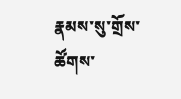རྣམས་སུ་གྲོས་ཚོགས་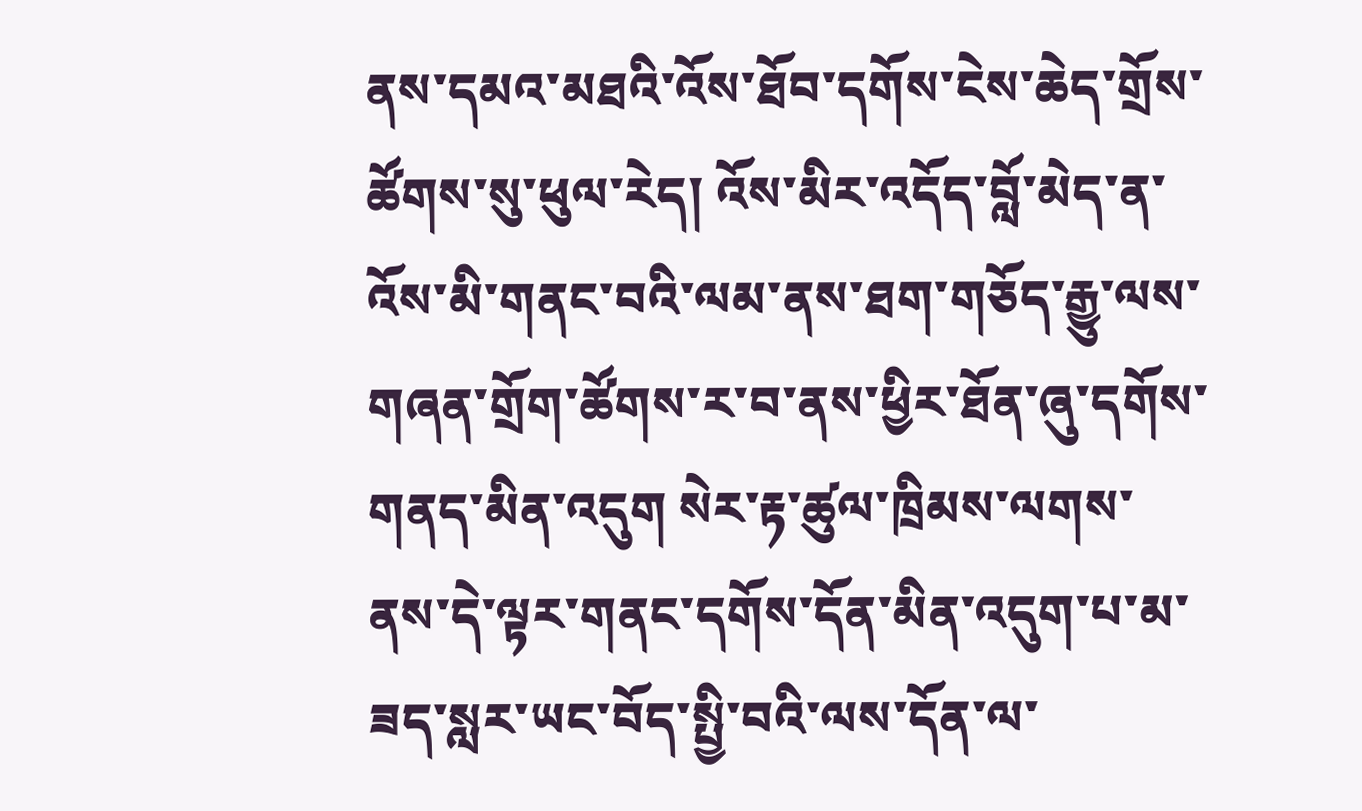ནས་དམའ་མཐའི་འོས་ཐོབ་དགོས་ངེས་ཆེད་གྲོས་ཚོགས་སུ་ཕུལ་རེད། འོས་མིར་འདོད་བློ་མེད་ན་འོས་མི་གནང་བའི་ལམ་ནས་ཐག་གཅོད་རྒྱུ་ལས་གཞན་གྲོག་ཚོགས་ར་བ་ནས་ཕྱིར་ཐོན་ཞུ་དགོས་གནད་མིན་འདུག སེར་རྟ་ཚུལ་ཁྲིམས་ལགས་ནས་དེ་ལྟར་གནང་དགོས་དོན་མིན་འདུག་པ་མ་ཟད་སླར་ཡང་བོད་སྤྱི་བའི་ལས་དོན་ལ་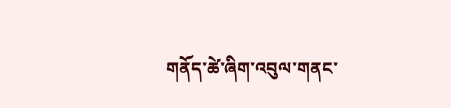གནོད་ཚེ་ཞིག་འབུལ་གནང་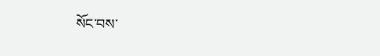སོང་བས་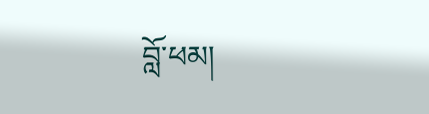བློ་ཕམ།